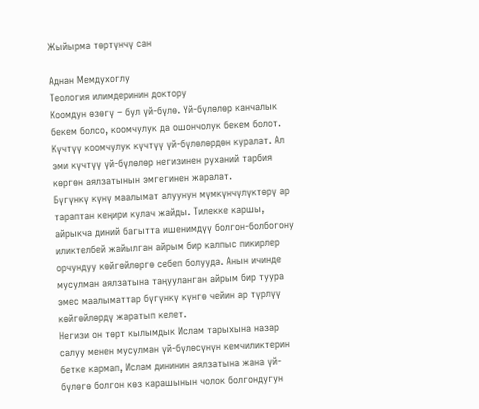Жыйырма төртүнчү сан

Аднан Мемдухоглу
Теология илимдеринин доктору
Коомдун өзөгү – бул үй-бүлө. Үй-бүлөлөр канчалык бекем болсо, коомчулук да ошончолук бекем болот. Күчтүү коомчулук күчтүү үй-бүлөлөрдөн куралат. Ал эми күчтүү үй-бүлөлөр негизинен руханий тарбия көргөн аялзатынын эмгегинен жаралат.
Бүгүнкү күнү маалымат алуунун мүмкүнчүлүктөрү ар тараптан кеңири кулач жайды. Тилекке каршы, айрыкча диний багытта ишенимдүү болгон-болбогону иликтелбей жайылган айрым бир калпыс пикирлер орчундуу көйгөйлөргө себеп болууда. Анын ичинде мусулман аялзатына таңууланган айрым бир туура эмес маалыматтар бүгүнкү күнгө чейин ар түрлүү көйгөйлөрдү жаратып келет.
Негизи он төрт кылымдык Ислам тарыхына назар салуу менен мусулман үй-бүлөсүнүн кемчиликтерин бетке кармап, Ислам дининин аялзатына жана үй-бүлөгө болгон көз карашынын чолок болгондугун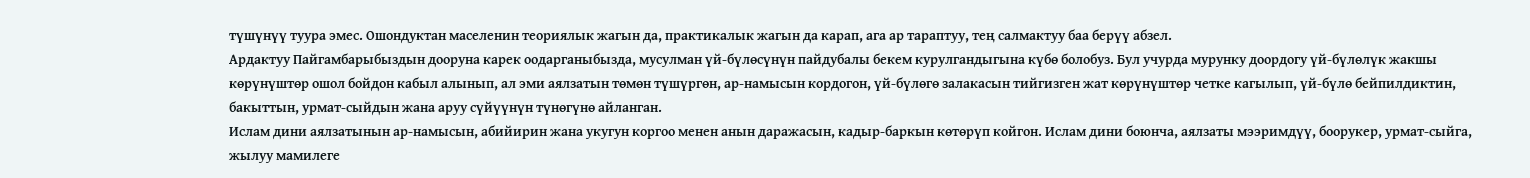түшүнүү туура эмес. Ошондуктан маселенин теориялык жагын да, практикалык жагын да карап, ага ар тараптуу, тең салмактуу баа берүү абзел.
Ардактуу Пайгамбарыбыздын дооруна карек оодарганыбызда, мусулман үй-бүлөсүнүн пайдубалы бекем курулгандыгына күбө болобуз. Бул учурда мурунку доордогу үй-бүлөлүк жакшы көрүнүштөр ошол бойдон кабыл алынып, ал эми аялзатын төмөн түшүргөн, ар-намысын кордогон, үй-бүлөгө залакасын тийгизген жат көрүнүштөр четке кагылып, үй-бүлө бейпилдиктин, бакыттын, урмат-сыйдын жана аруу сүйүүнүн түнөгүнө айланган.
Ислам дини аялзатынын ар-намысын, абийирин жана укугун коргоо менен анын даражасын, кадыр-баркын көтөрүп койгон. Ислам дини боюнча, аялзаты мээримдүү, боорукер, урмат-сыйга, жылуу мамилеге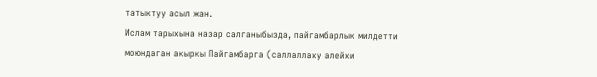татыктуу асыл жан.
Ислам тарыхына назар салганыбызда, пайгамбарлык милдетти моюндаган акыркы Пайгамбарга (саллаллаху алейхи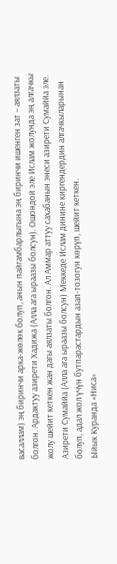васаллам) эң биринчи арка-жөлөк болуп, анын пайгамбарлыгына эң биринчи ишенген зат – аялзаты болгон. Ардактуу азирети Хадижа (Алла ага ыраазы болсун). Ошондой эле Ислам жолунда эң алгачкы жолу шейит кеткен жан дагы аялзаты болгон. Ал Аммар аттуу сахабанын энеси азирети Сумаййа эле. Азирети Сумаййа (Алла ага ыраазы болсун) Меккеде Ислам динине киргендердин алгачкыларынан болуп, адал жол үчүн бутпарастардын азап-тозогун көрүп, шейит кеткен.
Ыйык Куранда «Ниса»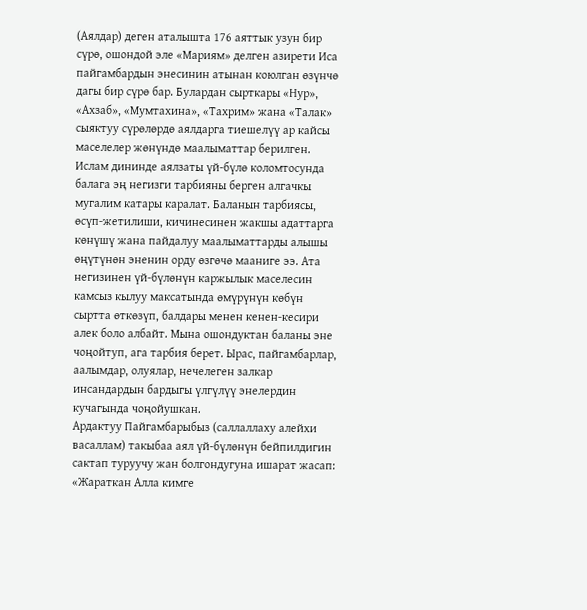(Аялдар) деген аталышта 176 аяттык узун бир сүрө, ошондой эле «Мариям» делген азирети Иса пайгамбардын энесинин атынан коюлган өзүнчө дагы бир сүрө бар. Булардан сырткары «Нур», «Ахзаб», «Мумтахина», «Тахрим» жана «Талак» сыяктуу сүрөлөрдө аялдарга тиешелүү ар кайсы маселелер жөнүндө маалыматтар берилген.
Ислам дининде аялзаты үй-бүлө коломтосунда балага эң негизги тарбияны берген алгачкы мугалим катары каралат. Баланын тарбиясы, өсүп-жетилиши, кичинесинен жакшы адаттарга көнүшү жана пайдалуу маалыматтарды алышы өңүтүнөн эненин орду өзгөчө мааниге ээ. Ата негизинен үй-бүлөнүн каржылык маселесин камсыз кылуу максатында өмүрүнүн көбүн сыртта өткөзүп, балдары менен кенен-кесири алек боло албайт. Мына ошондуктан баланы эне чоңойтуп, ага тарбия берет. Ырас, пайгамбарлар, аалымдар, олуялар, нечелеген залкар инсандардын бардыгы үлгүлүү энелердин кучагында чоңойушкан.
Ардактуу Пайгамбарыбыз (саллаллаху алейхи васаллам) такыбаа аял үй-бүлөнүн бейпилдигин сактап туруучу жан болгондугуна ишарат жасап: «Жараткан Алла кимге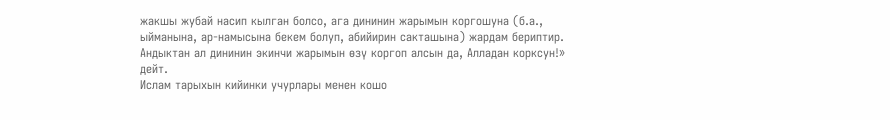жакшы жубай насип кылган болсо, ага дининин жарымын коргошуна (б.а., ыйманына, ар-намысына бекем болуп, абийирин сакташына) жардам бериптир. Андыктан ал дининин экинчи жарымын өзү коргоп алсын да, Алладан корксун!» дейт.
Ислам тарыхын кийинки учурлары менен кошо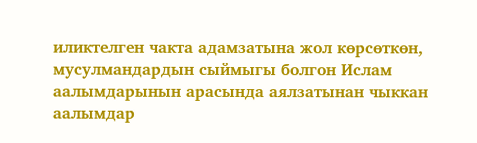иликтелген чакта адамзатына жол көрсөткөн, мусулмандардын сыймыгы болгон Ислам аалымдарынын арасында аялзатынан чыккан аалымдар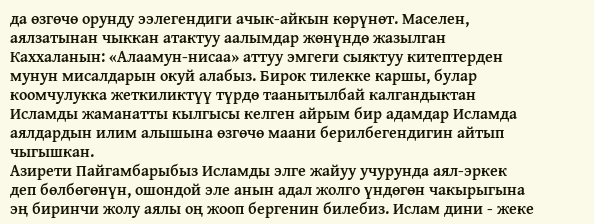да өзгөчө орунду ээлегендиги ачык-айкын көрүнөт. Маселен, аялзатынан чыккан атактуу аалымдар жөнүндө жазылган Каххаланын: «Алаамун-нисаа» аттуу эмгеги сыяктуу китептерден мунун мисалдарын окуй алабыз. Бирок тилекке каршы, булар коомчулукка жеткиликтүү түрдө таанытылбай калгандыктан Исламды жаманатты кылгысы келген айрым бир адамдар Исламда аялдардын илим алышына өзгөчө маани берилбегендигин айтып чыгышкан.
Азирети Пайгамбарыбыз Исламды элге жайуу учурунда аял-эркек деп бөлбөгөнүн, ошондой эле анын адал жолго үндөгөн чакырыгына эң биринчи жолу аялы оң жооп бергенин билебиз. Ислам дини - жеке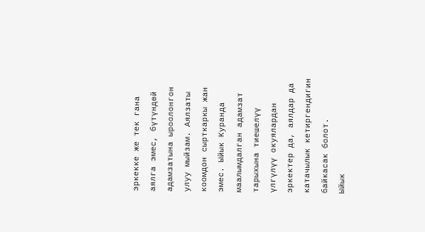эркекке же тек гана аялга эмес, бүтүндөй адамзатына ыроолонгон улуу мыйзам. Аялзаты коомдон сырткаркы жан эмес. Ыйык Куранда маалымдалган адамзат тарыхына тиешелүү үлгүлүү окуялардан эркектер да, аялдар да катачылык кетиргендигин байкасак болот.
Ыйык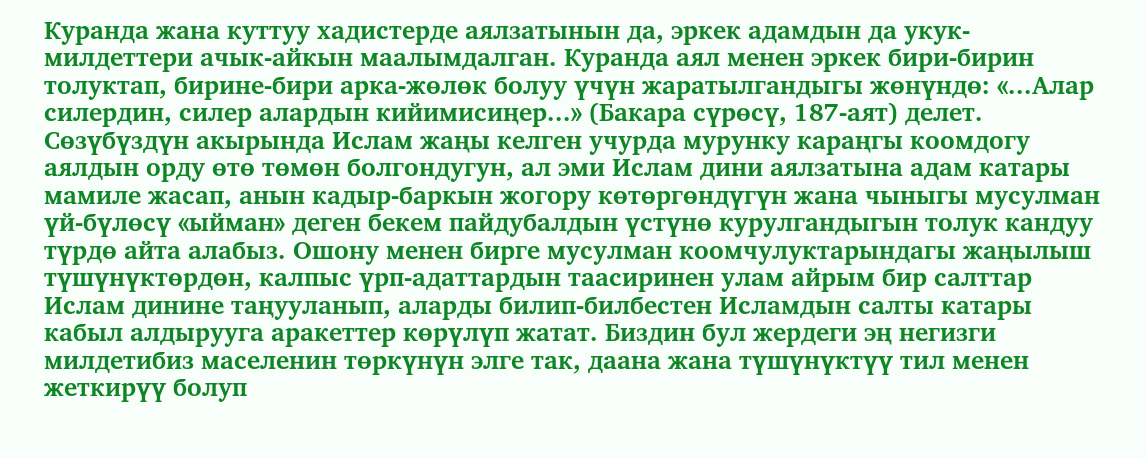Куранда жана куттуу хадистерде аялзатынын да, эркек адамдын да укук-милдеттери ачык-айкын маалымдалган. Куранда аял менен эркек бири-бирин толуктап, бирине-бири арка-жөлөк болуу үчүн жаратылгандыгы жөнүндө: «...Алар силердин, силер алардын кийимисиңер...» (Бакара сүрөсү, 187-аят) делет.
Сөзүбүздүн акырында Ислам жаңы келген учурда мурунку караңгы коомдогу аялдын орду өтө төмөн болгондугун, ал эми Ислам дини аялзатына адам катары мамиле жасап, анын кадыр-баркын жогору көтөргөндүгүн жана чыныгы мусулман үй-бүлөсү «ыйман» деген бекем пайдубалдын үстүнө курулгандыгын толук кандуу түрдө айта алабыз. Ошону менен бирге мусулман коомчулуктарындагы жаңылыш түшүнүктөрдөн, калпыс үрп-адаттардын таасиринен улам айрым бир салттар Ислам динине таңууланып, аларды билип-билбестен Исламдын салты катары кабыл алдырууга аракеттер көрүлүп жатат. Биздин бул жердеги эң негизги милдетибиз маселенин төркүнүн элге так, даана жана түшүнүктүү тил менен жеткирүү болуп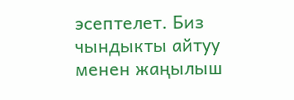эсептелет. Биз чындыкты айтуу менен жаңылыш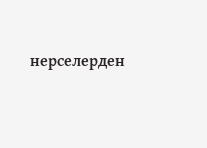нерселерден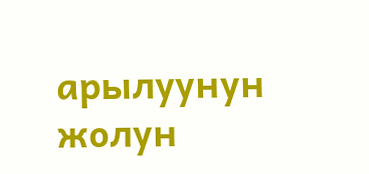арылуунун жолун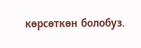көрсөткөн болобуз.